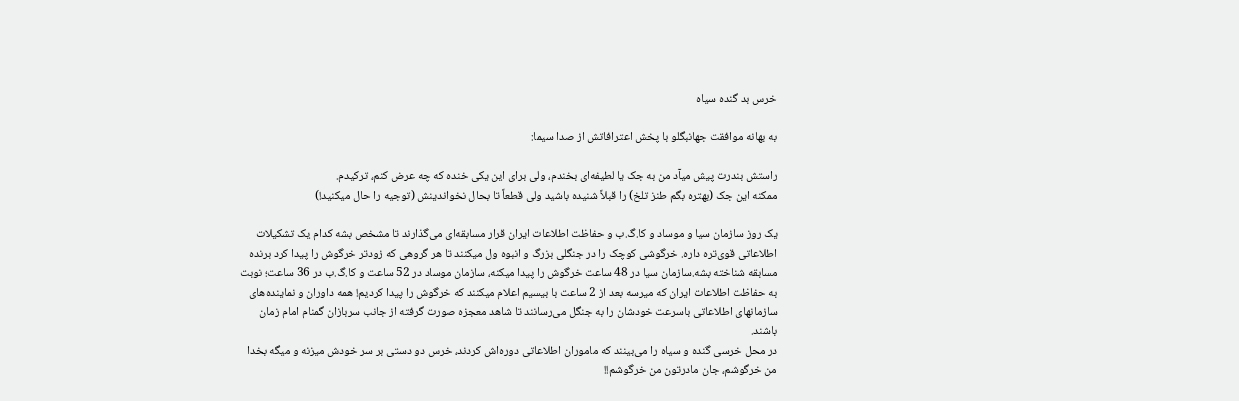خرس بد گنده سیاه

به بهانه موافقت جهانبگلو با پخش اعترافاتش از صدا سیما:

راستش بندرت پیش میآد من به جک یا لطیفه‌ای بخندم، ولی برای این یکی خنده که چه عرض کنم، ترکیدم.
ممکنه این جک (بهتره بگم طنز تلخ) را قبلاً شنیده باشید ولی قطعاً تا بحال نخواندینش (توجیه را حال میکنید!)

یک روز سازمان سیا و موساد و کا‌.گ.ب و حفاظت اطلاعات ایران قرار مسابقه‌ای می‌گذارند تا مشخص بشه کدام یک تشکیلات اطلاعاتی قوی‌تره داره. خرگوشی کوچک را در جنگلی بزرگ و انبوه ول میکنند تا هر گروهی که زودتر خرگوش را پیدا کرد برنده مسابقه شناخته بشه.سازمان سیا در 48 ساعت خرگوش را پیدا میکنه، سازمان موساد در 52 ساعت و کا.گ.ب در 36 ساعت؛ نوبت به حفاظت اطلاعات ایران که میرسه بعد از 2 ساعت با بیسیم اعلام میکنند که خرگوش را پیدا کردیم! همه داوران و نماینده‌های سازمانهای اطلاعاتی باسرعت خودشان را به جنگل می‌رسانند تا شاهد معجزه صورت گرفته از جانب سربازان گمنام امام زمان باشند.
در محل خرسی گنده و سیاه را می‌بینند که ماموران اطلاعاتی دوره‌اش کردند، خرس دو دستی بر سر خودش میزنه و میگه بخدا من خرگوشم، جان مادرتون من خرگوشم!!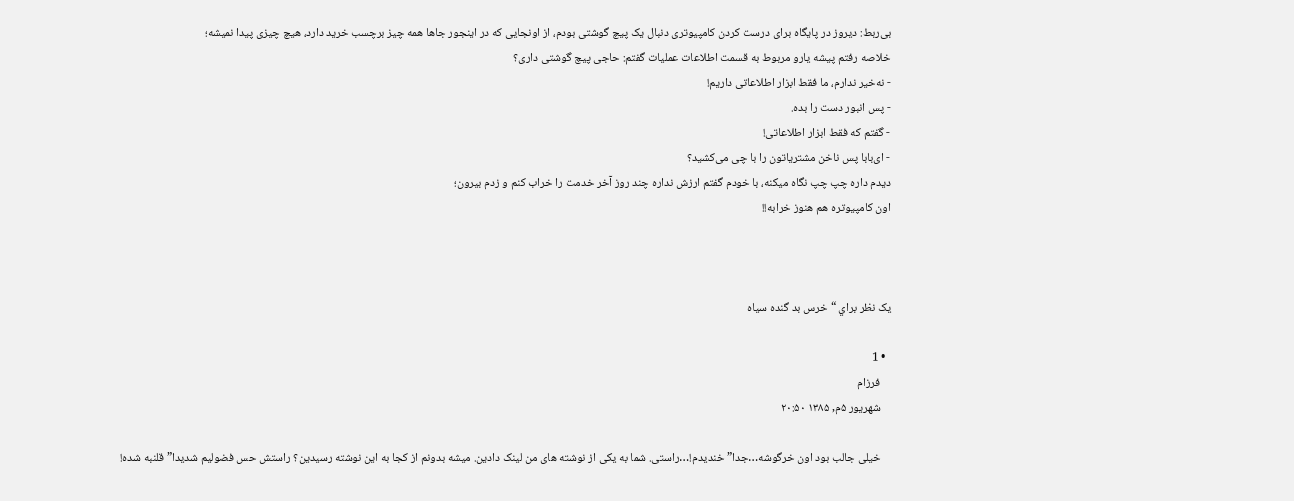بی‌ربط: دیروز در پایگاه برای درست کردن کامپیوتری دنبال یک پیچ گوشتی بودم، از اونجایی که در اینجور جاها همه چیز برچسب خرید دارد، هیچ چیزی پیدا نمیشه؛
خلاصه رفتم پیشه یارو مربوط به قسمت اطلاعات عملیات گفتم: حاجی پیچ گوشتی داری؟
- نه‌خیر ندارم، ما فقط ابزار اطلاعاتی داریم!
- پس انبور دست را بده.
- گفتم که فقط ابزار اطلاعاتی!
- ای‌بابا پس ناخن مشتریاتون را با چی می‌کشید؟
دیدم داره چپ چپ نگاه میکنه، با خودم گفتم ارزش نداره چند روز آخر خدمت را خراب کنم و زدم بیرون؛
اون کامپیوتره هم هنوز خرابه!!



يک نظر براي “خرس بد گنده سیاه

  • 1
    فرزام
    شهریور ۵م, ۱۳۸۵ ۲۰:۵۰

    خیلی جالب بود اون خرگوشه…جدا” خندیدم!…راستی. شما به یکی از نوشته های من لینک دادین. میشه بدونم از کجا به این نوشته رسیدین؟ راستش حس فضولیم شدیدا” قلنبه شده!